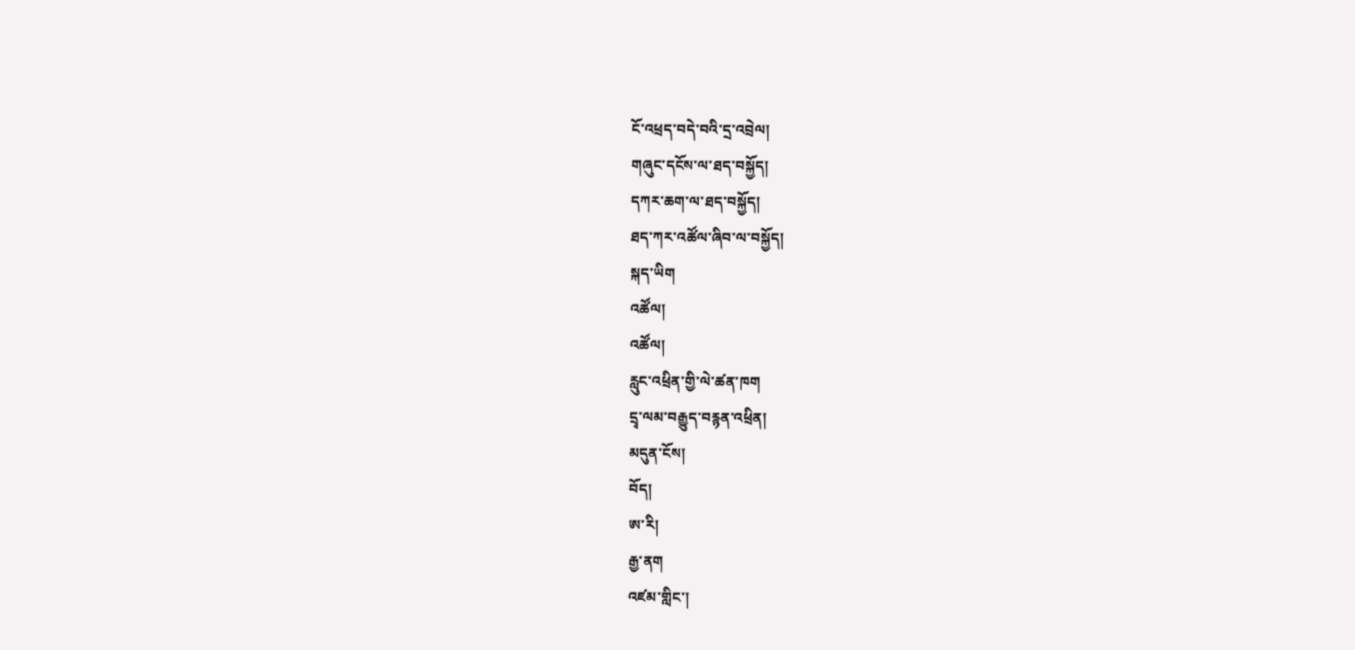ངོ་འཕྲད་བདེ་བའི་དྲ་འབྲེལ།
གཞུང་དངོས་ལ་ཐད་བསྐྱོད།
དཀར་ཆག་ལ་ཐད་བསྐྱོད།
ཐད་ཀར་འཚོལ་ཞིབ་ལ་བསྐྱོད།
སྐད་ཡིག
འཚོལ།
འཚོལ།
རླུང་འཕྲིན་གྱི་ལེ་ཚན་ཁག
དྲྭ་ལམ་བརྒྱུད་བརྙན་འཕྲིན།
མདུན་ངོས།
བོད།
ཨ་རི།
རྒྱ་ནག
འཛམ་གླིང་།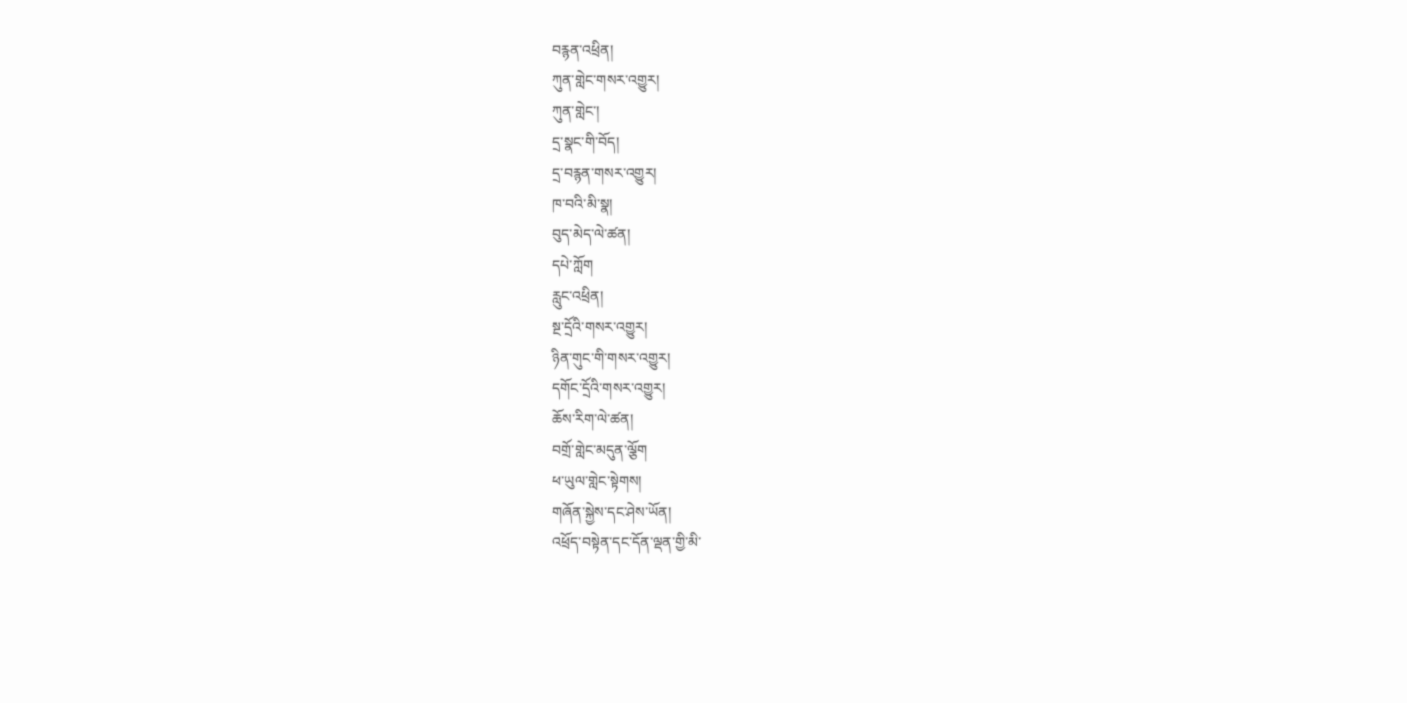བརྙན་འཕྲིན།
ཀུན་གླེང་གསར་འགྱུར།
ཀུན་གླེང་།
དྲ་སྣང་གི་བོད།
དྲ་བརྙན་གསར་འགྱུར།
ཁ་བའི་མི་སྣ།
བུད་མེད་ལེ་ཚན།
དཔེ་ཀློག
རླུང་འཕྲིན།
སྔ་དྲོའི་གསར་འགྱུར།
ཉིན་གུང་གི་གསར་འགྱུར།
དགོང་དྲོའི་གསར་འགྱུར།
ཆོས་རིག་ལེ་ཚན།
བགྲོ་གླེང་མདུན་ལྕོག
ཕ་ཡུལ་གླེང་སྟེགས།
གཞོན་སྐྱེས་དང་ཤེས་ཡོན།
འཕྲོད་བསྟེན་དང་དོན་ལྡན་གྱི་མི་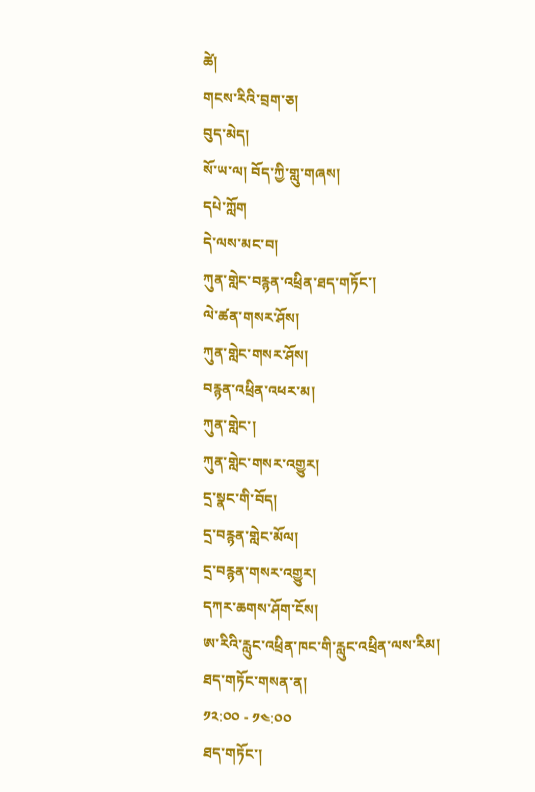ཚེ།
གངས་རིའི་བྲག་ཅ།
བུད་མེད།
སོ་ཡ་ལ། བོད་ཀྱི་གླུ་གཞས།
དཔེ་ཀློག
དེ་ལས་མང་བ།
ཀུན་གླེང་བརྙན་འཕྲིན་ཐད་གཏོང་།
ལེ་ཚན་གསར་ཤོས།
ཀུན་གླེང་གསར་ཤོས།
བརྙན་འཕྲིན་འཕར་མ།
ཀུན་གླེང་།
ཀུན་གླེང་གསར་འགྱུར།
དྲ་སྣང་གི་བོད།
དྲ་བརྙན་གླེང་མོལ།
དྲ་བརྙན་གསར་འགྱུར།
དཀར་ཆགས་ཤོག་ངོས།
ཨ་རིའི་རླུང་འཕྲིན་ཁང་གི་རླུང་འཕྲིན་ལས་རིམ།
ཐད་གཏོང་གསན་ན།
༡༢:༠༠ - ༡༤:༠༠
ཐད་གཏོང་།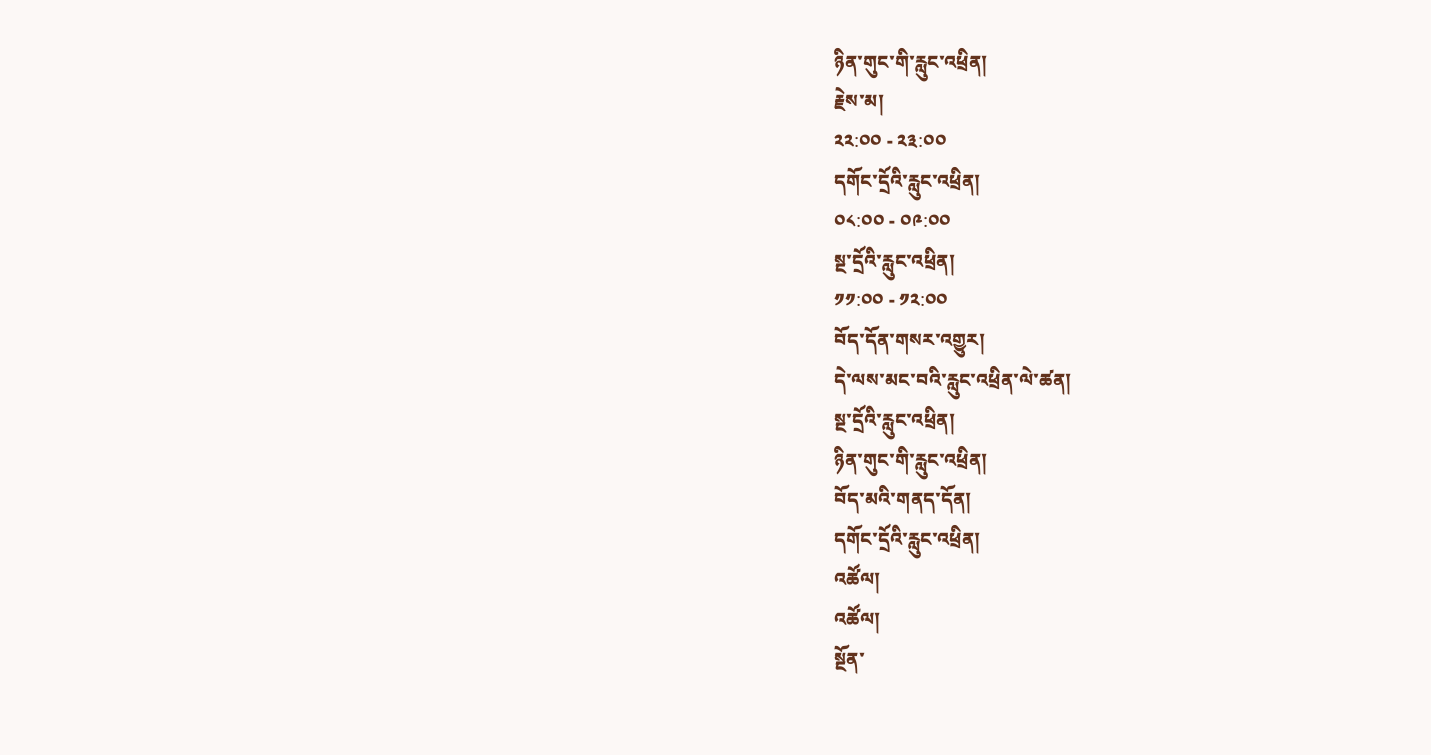ཉིན་གུང་གི་རླུང་འཕྲིན།
རྗེས་མ།
༢༢:༠༠ - ༢༣:༠༠
དགོང་དྲོའི་རླུང་འཕྲིན།
༠༨:༠༠ - ༠༩:༠༠
སྔ་དྲོའི་རླུང་འཕྲིན།
༡༡:༠༠ - ༡༢:༠༠
བོད་དོན་གསར་འགྱུར།
དེ་ལས་མང་བའི་རླུང་འཕྲིན་ལེ་ཚན།
སྔ་དྲོའི་རླུང་འཕྲིན།
ཉིན་གུང་གི་རླུང་འཕྲིན།
བོད་མའི་གནད་དོན།
དགོང་དྲོའི་རླུང་འཕྲིན།
འཚོལ།
འཚོལ།
སྔོན་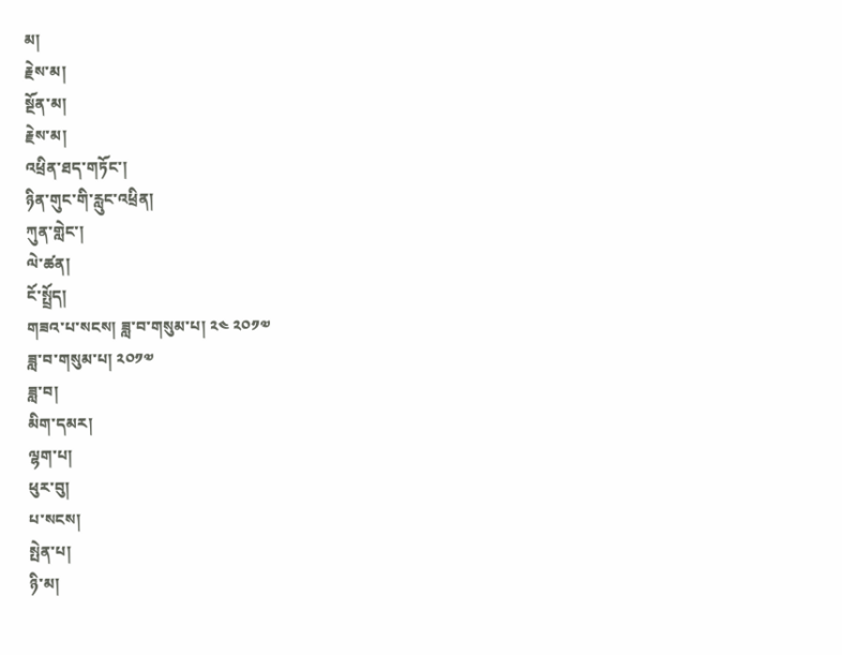མ།
རྗེས་མ།
སྔོན་མ།
རྗེས་མ།
འཕྲིན་ཐད་གཏོང་།
ཉིན་གུང་གི་རླུང་འཕྲིན།
ཀུན་གླེང་།
ལེ་ཚན།
ངོ་སྤྲོད།
གཟའ་པ་སངས། ཟླ་བ་གསུམ་པ། ༢༤ ༢༠༡༧
ཟླ་བ་གསུམ་པ། ༢༠༡༧
ཟླ་བ།
མིག་དམར།
ལྷག་པ།
ཕུར་བུ།
པ་སངས།
སྤེན་པ།
ཉི་མ།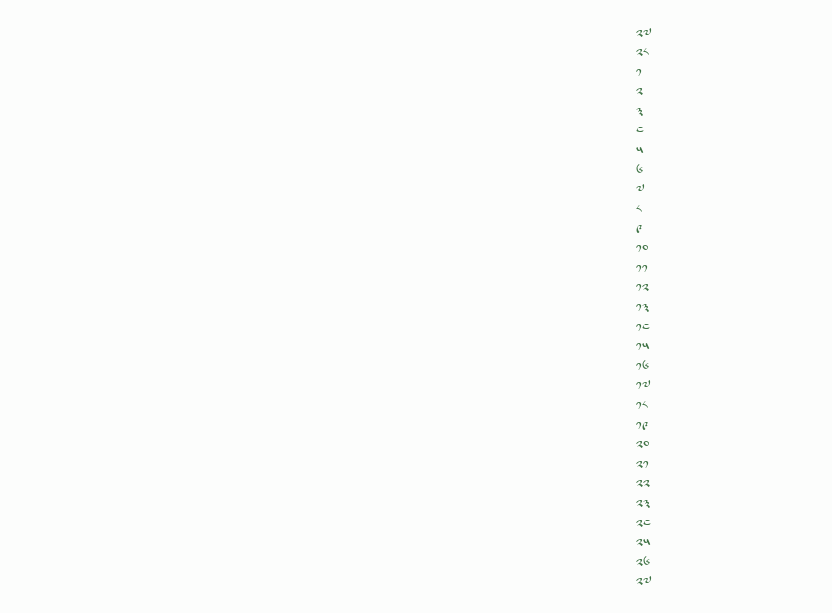༢༧
༢༨
༡
༢
༣
༤
༥
༦
༧
༨
༩
༡༠
༡༡
༡༢
༡༣
༡༤
༡༥
༡༦
༡༧
༡༨
༡༩
༢༠
༢༡
༢༢
༢༣
༢༤
༢༥
༢༦
༢༧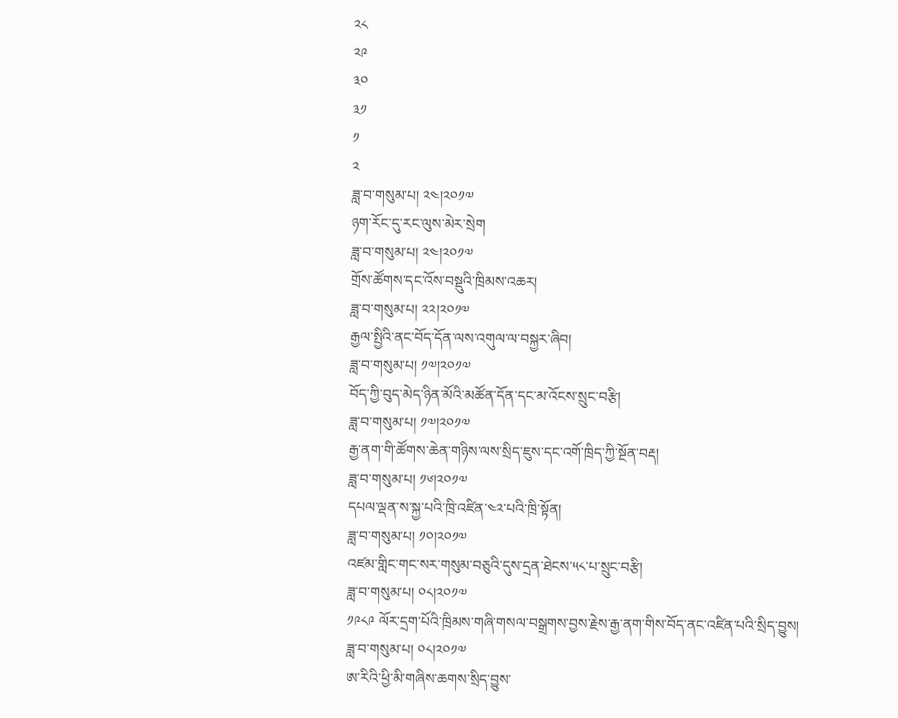༢༨
༢༩
༣༠
༣༡
༡
༢
ཟླ་བ་གསུམ་པ། ༢༤།༢༠༡༧
ཉག་རོང་དུ་རང་ལུས་མེར་སྲེག
ཟླ་བ་གསུམ་པ། ༢༤།༢༠༡༧
གྲོས་ཚོགས་དང་འོས་བསྡུའི་ཁྲིམས་འཆར།
ཟླ་བ་གསུམ་པ། ༢༢།༢༠༡༧
རྒྱལ་སྤྱིའི་ནང་བོད་དོན་ལས་འགུལ་ལ་བསྐྱར་ཞིབ།
ཟླ་བ་གསུམ་པ། ༡༧།༢༠༡༧
བོད་ཀྱི་བུད་མེད་ཉིན་མོའི་མཚོན་དོན་དང་མ་འོངས་སྲུང་བརྩི།
ཟླ་བ་གསུམ་པ། ༡༧།༢༠༡༧
རྒྱ་ནག་གི་ཚོགས་ཆེན་གཉིས་ལས་སྲིད་ཇུས་དང་འགོ་ཁྲིད་ཀྱི་སྔོན་བརྡ།
ཟླ་བ་གསུམ་པ། ༡༦།༢༠༡༧
དཔལ་ལྡན་ས་སྐྱ་པའི་ཁྲི་འཛིན་༤༢་པའི་ཁྲི་སྟོན།
ཟླ་བ་གསུམ་པ། ༡༠།༢༠༡༧
འཛམ་གླིང་གང་སར་གསུམ་བཅུའི་དུས་དྲན་ཐེངས་༥༨་པ་སྲུང་བརྩི།
ཟླ་བ་གསུམ་པ། ༠༨།༢༠༡༧
༡༩༨༩ ལོར་དྲག་པོའི་ཁྲིམས་གཞི་གསལ་བསྒྲགས་བྱས་རྗེས་རྒྱ་ནག་གིས་བོད་ནང་འཛིན་པའི་སྲིད་བྱུས།
ཟླ་བ་གསུམ་པ། ༠༨།༢༠༡༧
ཨ་རིའི་ཕྱི་མི་གཞིས་ཆགས་སྲིད་བྱུས་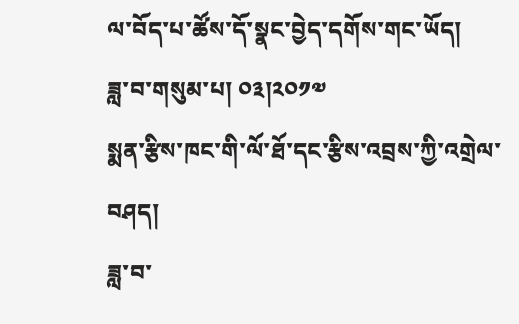ལ་བོད་པ་ཚོས་དོ་སྣང་བྱེད་དགོས་གང་ཡོད།
ཟླ་བ་གསུམ་པ། ༠༣།༢༠༡༧
སྨན་རྩིས་ཁང་གི་ལོ་ཐོ་དང་རྩིས་འབྲས་ཀྱི་འགྲེལ་བཤད།
ཟླ་བ་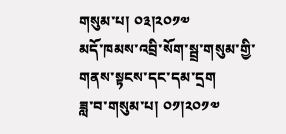གསུམ་པ། ༠༣།༢༠༡༧
མདོ་ཁམས་འབྲི་སོག་སྦྲ་གསུམ་གྱི་གནས་སྟངས་དང་དམ་དྲག
ཟླ་བ་གསུམ་པ། ༠༡།༢༠༡༧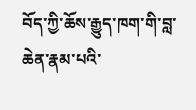བོད་ཀྱི་ཆོས་རྒྱུད་ཁག་གི་བླ་ཆེན་རྣམ་པའི་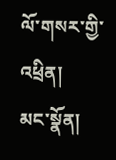ལོ་གསར་གྱི་འཕྲིན།
མང་སྣོན།